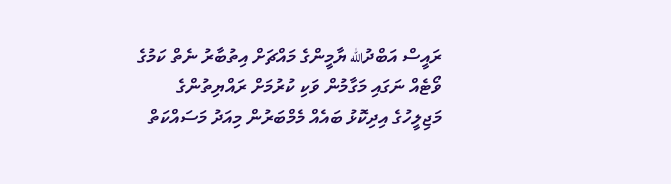ރައީސް އަބްދުالله ޔާމީންގެ މައްޗަށް އިތުބާރު ނެތް ކަމުގެ ވޯޓެއް ނަގައި މަގާމުން ވަކި ކުރުމަށް ރައްޔިތުންގެ މަޖިލީހުގެ އިދިކޮޅު ބައެއް މެމްބަރުން މިއަދު މަސައްކަތް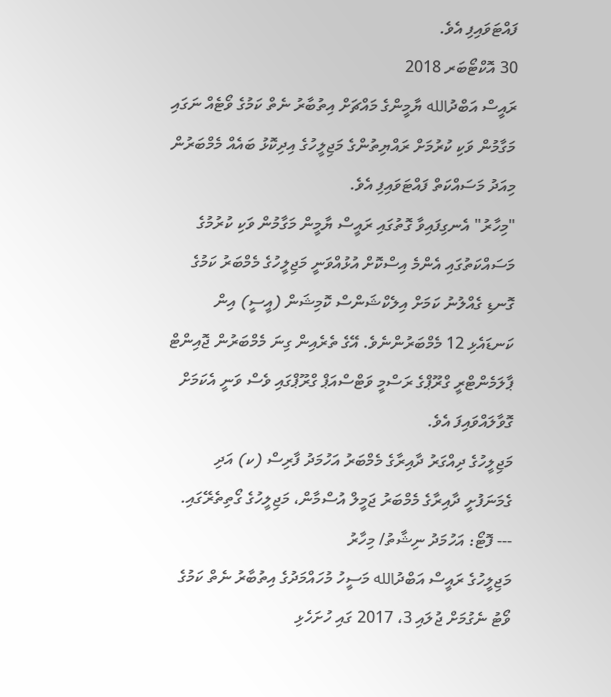ފައްޓަވައިފި އެވެ.
30 އޮކްޓޯބަރ 2018
ރައީސް އަބްދުالله ޔާމީންގެ މައްޗަށް އިތުބާރު ނެތް ކަމުގެ ވޯޓެއް ނަގައި މަގާމުން ވަކި ކުރުމަށް ރައްޔިތުންގެ މަޖިލީހުގެ އިދިކޮޅު ބައެއް މެމްބަރުން މިއަދު މަސައްކަތް ފައްޓަވައިފި އެވެ.
"މިހާރު" އެނގިފައިވާ ގޮތުގައި ރައީސް ޔާމީން މަގާމުން ވަކި ކުރުމުގެ މަސައްކަތުގައި އެންމެ އިސްކޮށް އުޅުއްވަނީ މަޖިލީހުގެ މެމްބަރު ކަމުގެ ގޮނޑި ގެއްލުނު ކަމަށް އިލެކްޝަންސް ކޮމިޝަން (އީސީ) އިން ކަނޑައެޅި 12 މެމްބަރުންނެވެ. އޭގެ ތެރެއިން ގިނަ މެމްބަރުން ޖޮއިންޓް ޕާލަމެންޓްރީ ގްރޫޕްގެ ރަސްމީ ވަޓްސްއަޕް ގްރޫޕްގައި ވެސް ވަނީ އެކަމަށް ގޮވާލައްވައިފަ އެވެ.
މަޖިލީހުގެ ދިއްގަރު ދާއިރާގެ މެމްބަރު އަހުމަދު ފާރިސް (ކ) އަދި ގެމަނަފުށީ ދާއިރާގެ މެމްބަރު ޖަމީލް އުސްމާން، މަޖިލީހުގެ ގޯތިތެރޭގައި. --- ފޮޓޯ: އަހުމަދު ނިޝާތު/ މިހާރު
މަޖިލީހުގެ ރައީސް އަބްދުالله މަސީހު މުހައްމަދުގެ އިތުބާރު ނެތް ކަމުގެ ވޯޓު ނެގުމަށް ޖުލައި 3، 2017 ގައި ހުށަހެޅި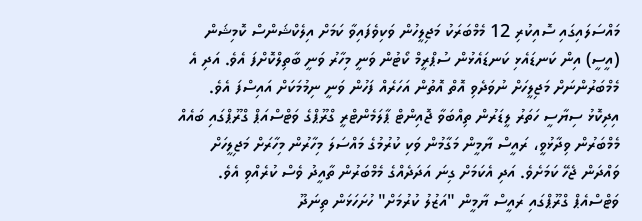މައްސަލައިގައި ސޮއިކުރި 12 މެމްބަރަކު މަޖިލީހުން ވަކިވެފައިވާ ކަމަށް އިލެކްޝަންސް ކޮމިޝަން (އީސީ) އިން ކަނޑައެޅި ކަނޑައެޅުން ސުޕްރީމް ކޯޓުން ވަނީ މިހާރު ވަނީ ބާތިލްކޮށްފަ އެވެ. އަދި އެ މެމްބަރުންނަށް މަޖިލީހަށް ނުވަދެވި އޮތް އޮތުން އަހަރެއް ފަހުން ވަނީ ނިމުމަކަށް އައިސްފަ އެވެ.
އިދިކޮޅު ސިޔާސީ ހަތަރު ލީޑަރުން ތިއްބަވާ ޖޮއިންޓް ޕާލަމެންޓްރީ ގްރޫޕްގެ ވަޓްސްއަޕް ގްރޫޕްގައި ބައެއް މެމްބަރުން ވިދާޅުވީ، ރައީސް ޔާމީން މަގާމުން ވަކި ކުރުމުގެ މައްސަލަ މިހާރުން މިހާރަށް މަޖިލީހަށް ވައްދަން ޖެހޭ ކަމަށެވެ. އަދި އެކަމަށް ގިނަ އަދަދެއްގެ މެމްބަރުން ތާއީދު ވެސް ކުރެއްވި އެވެ.
ވަޓްސްއެޕް ގްރޫޕްގައި ރައީސް ޔާމީން "އަޒުލު ކުރުމަށް" ހުށަހަޅަން ތިނަދޫ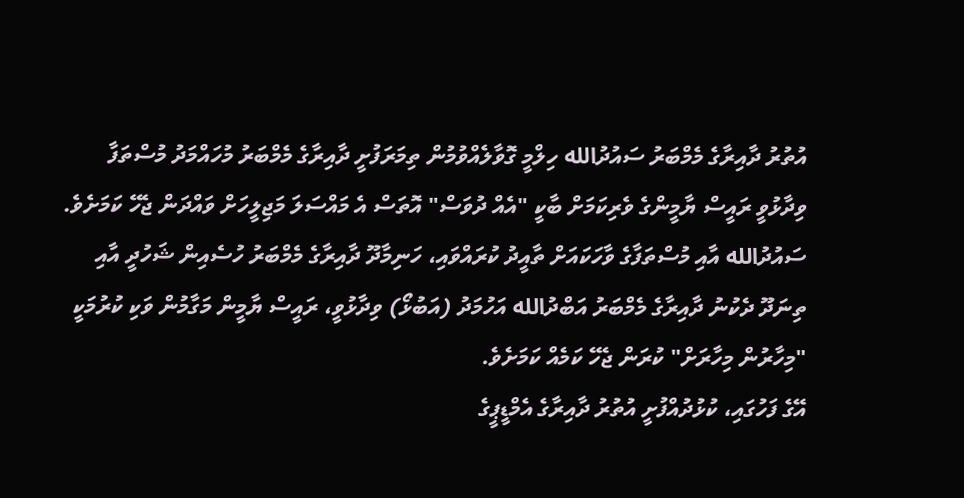އުތުރު ދާއިރާގެ މެމްބަރު ސައުދުالله ހިލްމީ ގޮވާލެއްވުމުން ތިމަރަފުށީ ދާއިރާގެ މެމްބަރު މުހައްމަދު މުސްތަފާ ވިދާޅުވީ ރައީސް ޔާމީންގެ ވެރިކަމަށް ބާކީ "އެއް ދުވަސް" އޮތަސް އެ މައްސަލަ މަޖިލީހަށް ވައްދަން ޖެހޭ ކަމަށެވެ.
ސައުދުالله އާއި މުސްތަފާގެ ވާހަކައަށް ތާއީދު ކުރައްވައި، ހަނިމާދޫ ދާއިރާގެ މެމްބަރު ހުސެއިން ޝަހުދީ އާއި ތިނަދޫ ދެކުނު ދާއިރާގެ މެމްބަރު އަބްދުالله އަހުމަދު (އަބުޅޯ) ވިދާޅުވީ، ރައީސް ޔާމީން މަގާމުން ވަކި ކުރުމަކީ "މިހާރުން މިހާރަށް" ކުރަން ޖެހޭ ކަމެއް ކަމަށެވެ.
އޭގެ ފަހުގައި، ކުޅުދުއްފުށީ އުތުރު ދާއިރާގެ އެމްޑީޕީގެ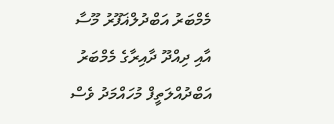މެމްބަރު އަބްދުލްޣަފޫރު މޫސާ އާއި ދިއްދޫ ދާއިރާގެ މެމްބަރު އަބްދުއްލަތީފް މުހައްމަދު ވެސް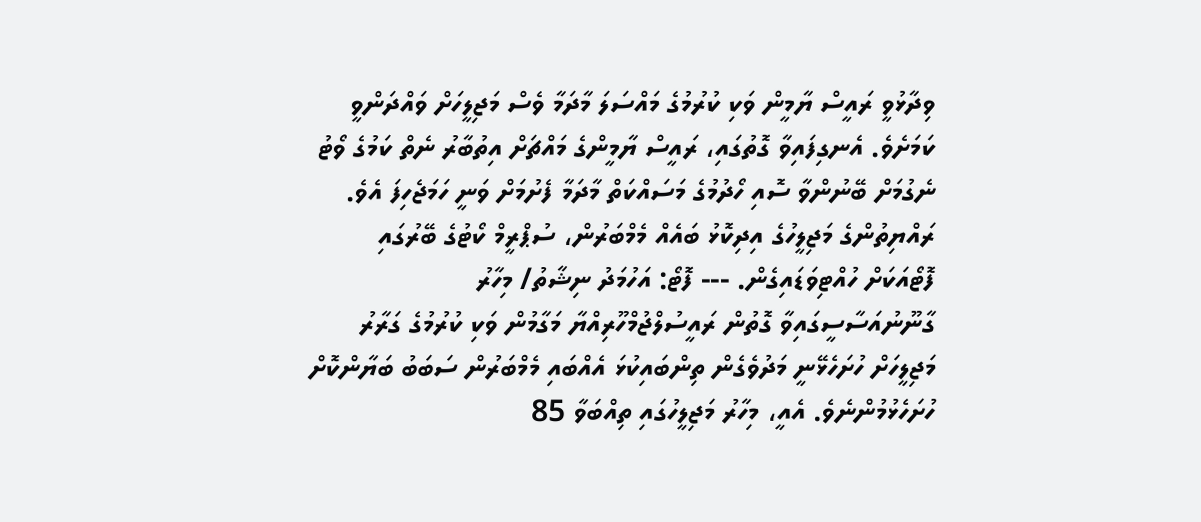ވިދާޅުވީ ރައީސް ޔާމީން ވަކި ކުރުމުގެ މައްސަލަ މާދަމާ ވެސް މަޖިލީހަށް ވައްދަންވީ ކަމަށެވެ. އެނގިފައިވާ ގޮތުގައި، ރައީސް ޔާމީންގެ މައްޗަށް އިތުބާރު ނެތް ކަމުގެ ވޯޓު ނެގުމަށް ބޭނުންވާ ސޮއި ހޯދުމުގެ މަސައްކަތް މާދަމާ ފެށުމަށް ވަނީ ހަމަޖެހިފަ އެވެ.
ރައްޔިތުންގެ މަޖިލީހުގެ އިދިކޮޅު ބައެއް މެމްބަރުން، ސުޕްރީމް ކޯޓުގެ ބޭރުގައި ފޮޓޯއަކަށް ހުއްޓިވަޑައިގެން. --- ފޮޓޯ: އަހުމަދު ނިޝާތު/ މިހާރު
ގާނޫނުއަސާސީގައިވާ ގޮތުން ރައީސުލްޖުމްހޫރިއްޔާ މަގާމުން ވަކި ކުރުމުގެ ގަރާރު މަޖިލީހަށް ހުށަހެޅޭނީ މަދުވެގެން ތިންބައިކުޅަ އެއްބައި މެމްބަރުން ސަބަބު ބަޔާންކޮށް ހުށަހެޅުމުންނެވެ. އެއީ، މިހާރު މަޖިލީހުގައި ތިއްބަވާ 85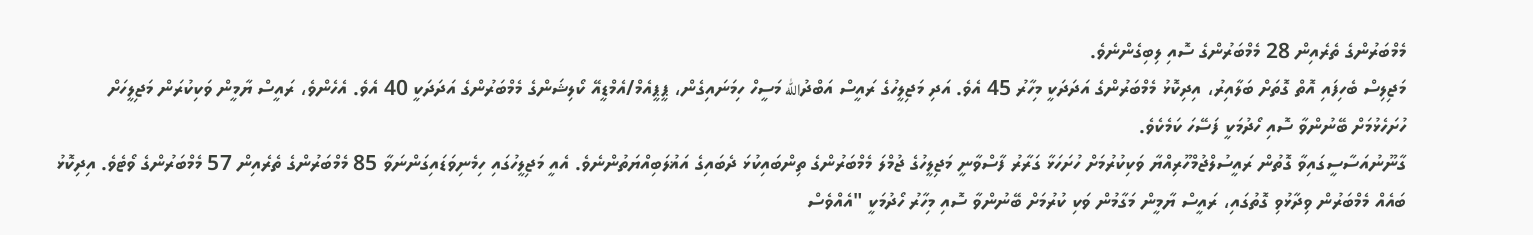މެމްބަރުންގެ ތެރެއިން 28 މެމްބަރުންގެ ސޮއި ލިބިގެންނެވެ.
މަޖިލިސް ބެހިފައި އޮތް ގޮތަށް ބަލާއިރު، އިދިކޮޅު މެމްބަރުންގެ އަދަދަކީ މިހާރު 45 އެވެ. އަދި މަޖިލީހުގެ ރައީސް އަބްދުالله މަސީހް ހިމަނައިގެން، ޕީޕީއެމް/އެމްޑީއޭ ކޯލިޝަންގެ މެމްބަރުންގެ އަދަދަކީ 40 އެވެ. އެހެންވެ، ރައީސް ޔާމީން ވަކިކުރަން މަޖިލީހަށް ހުށަހެޅުމަށް ބޭނުންވާ ސޮއި ހޯދުމަކީ ފަސޭހަ ކަމެކެވެ.
ގާނޫނުއަސާސީގައިވާ ގޮތުން ރައީސުލްޖުމްހޫރިއްޔާ ވަކިކުރުމަށް ހުށަހަޅާ ގަރާރު ފާސްވާނީ މަޖިލީހުގެ ޖުމްލަ މެމްބަރުންގެ ތިންބައިކުޅަ ދެބައިގެ އަޣުލަބިއްޔަތުންނެވެ. އެއީ މަޖިލީހުގައި ހިމެނިވަޑައިގަންނަވާ 85 މެމްބަރުންގެ ތެރެއިން 57 މެމްބަރުންގެ ވޯޓެވެ. އިދިކޮޅު ބައެއް މެމްބަރުން ވިދާޅުވި ގޮތުގައި، ރައީސް ޔާމީން މަގާމުން ވަކި ކުރުމަށް ބޭނުންވާ ސޮއި މިހާރު ހޯދުމަކީ "އެއްވެސް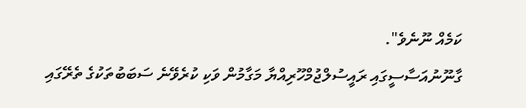ކަމެއް ނޫނެވެ".
ގާނޫނުއަސާސީގައި ރައީސުލްޖުމްހޫރިއްޔާ މަގާމުން ވަކި ކުރެވޭނެ ސަބަބުތަކުގެ ތެރޭގައި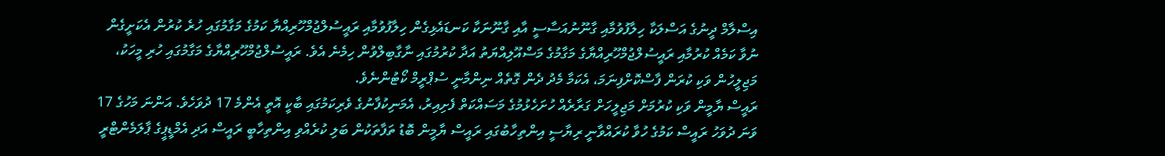އިސްލާމް ދީނުގެ އަސްލަކާ ހިލާފުވުމާއި ގާނޫނުއަސާސީ އާއި ގާނޫނަކާ ކަނޑައެޅިގެން ހިލާފުވުމާއި ރައީސުލްޖުމްހޫރިއްޔާ ކަމުގެ މަގާމުގައި ހުރެ ކުރުން އެކަށީގެން ނުވާ ކަމެއް ކުރުމާއި ރައީސުލްޖުމްހޫރިއްޔާގެ މަގާމުގެ މަސްއޫލިއްޔަތު އަދާ ކުރުމުގައި ނާގާބިލްވުން ހިމެނެ އެވެ. ރައީސުލްޖުމްހޫރިއްޔާގެ މަގާމުގައި ހުރި މީހަކު، މަޖިލީހުން ވަކި ކުރަން ފާސްކޮށްފިނަމަ، އެކަމާ މެދު ދެން ގޮތެއް ނިންމާނީ ސުޕްރީމް ކޯޓުންނެވެ.
ރައީސް ޔާމީން ވަކި ކުރުމަށް މަޖިލީހަށް ގަރާރެއް ހުށަހެޅުމުގެ މަސައްކަތް ފެށިއިރު، އެމަނިކުފާނުގެ ވެރިކަމުގައި ބާކީ އޮތީ އެންމެ 17 ދުވަހެވެ. އަންނަ މަހުގެ 17 ވަނަ ދުވަހު ރައީސް ކަމުގެ ހުވާ ކުރައްވާނީ ރިޔާސީ އިންތިހާބުގައި ރައީސް ޔާމީން ބޮޑު ތަފާތަކުން ބަލި ކުރެއްވި އިންތިހާބީ ރައީސް އަދި އެމްޑީޕީގެ ޕާލަމެންޓްރީ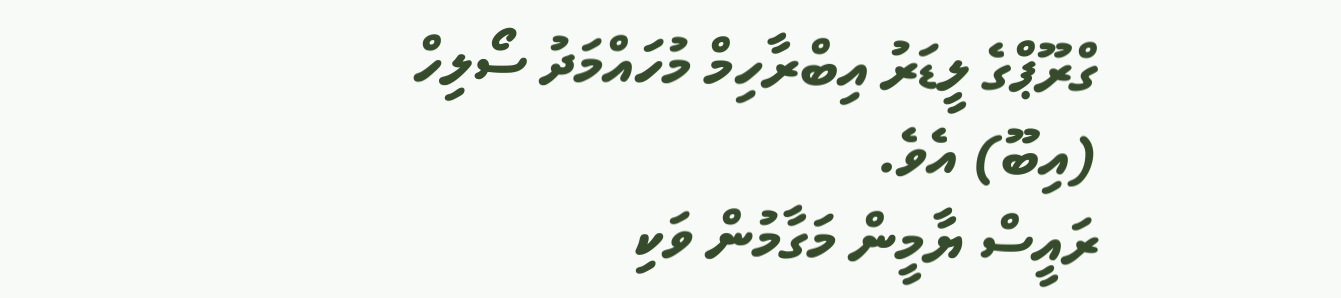ގްރޫޕްގެ ލީޑަރު އިބްރާހިމް މުހައްމަދު ސޯލިހް (އިބޫ) އެވެ.
ރައީސް ޔާމީން މަގާމުން ވަކި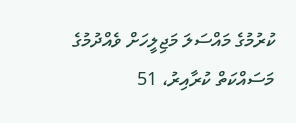ކުރުމުގެ މައްސަލަ މަޖިލީހަށް ވެއްދުމުގެ މަސައްކަތް ކުރާއިރު، 51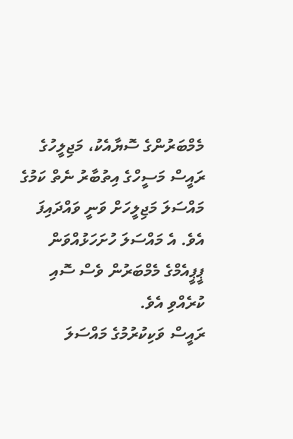މެމްބަރުންގެ ސޮޔާއެކު، މަޖިލީހުގެ ރައީސް މަސީހްގެ އިތުބާރު ނެތް ކަމުގެ މައްސަލަ މަޖިލީހަށް ވަނީ ވައްދައިފަ އެވެ. އެ މައްސަލަ ހުށަހަޅުއްވަން ޕީޕީއެމްގެ މެމްބަރުން ވެސް ސޮއި ކުރެއްވި އެވެ.
ރައީސް ވަކިކުރުމުގެ މައްސަލަ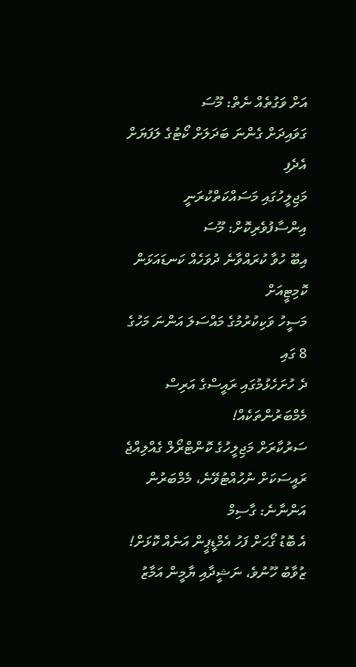އަށް ވަގުތެއް ނެތް: މޫސަ
ގަވައިދަށް ގެންނަ ބަދަލަށް ކޯޓުގެ ލަފަޔަށް އެދެފި
މަޖިލީހުގައި މަސައްކަތްކުރަނީ އިންސާފުވެރިކޮށް: މޫސަ
އިބޫ ހުވާ ކުރައްވާނެ ދުވަހެއް ކަނޑައަޅަން ކޮމިޓީއަށް
މަސީހު ވަކިކުރުމުގެ މައްސަލަ އަންނަ މަހުގެ 8 ގައި
ދެ ހުށަހެޅުމުގައި ރައީސްގެ އަރިސް މެމްބަރުންތަކެއް!
ސަރުކާރަށް މަޖިލީހުގެ ކޮންޓްރޯލް ގެއްލިއްޖެ
ރައީސަކަށް ނުހުއްޓުވޭނެ، މެމްބަރުން އަންނާނެ: ގާސިމް
އެ ބޮޑު ގޯހަށް ފަހު އެމްޑީޕީން އަނެއް ކޮޅަށް!
ޒުވާބު ހޫނުވެ، ނަޝީދާއި ޔާމީން އަމާޒު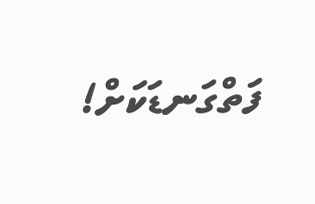ފަތްގަނޑަކަށް!